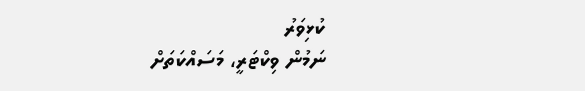ކުޅިވަރު
ނަމުން ވިކްޓަރީ، މަސައްކަތަށް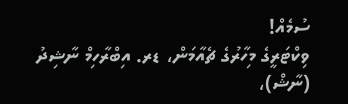ސުމެއް!
ވިކްޓަރީގެ މިހާރުގެ ޗެއާމަން، ޑރ. އިބްރާހިމް ނާޝިދު (ނާޝް)،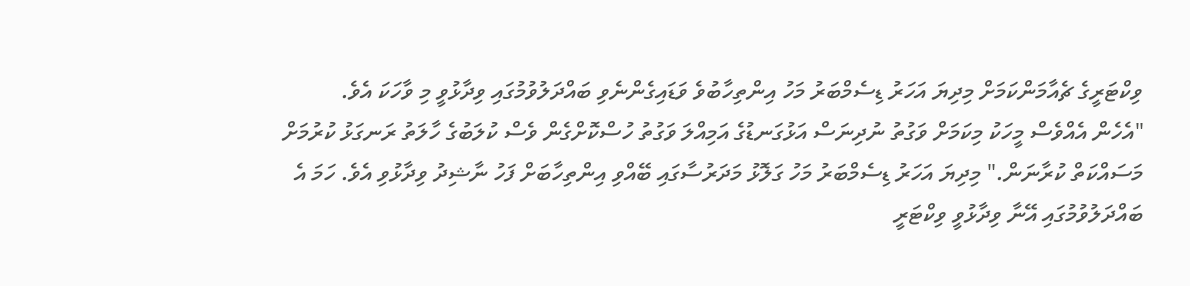ވިކްޓަރީގެ ޗެއާމަންކަމަށް މިދިޔަ އަހަރު ޑިސެމްބަރު މަހު އިންތިހާބުވެ ވަޑައިގެންނެވި ބައްދަލުވުމުގައި ވިދާޅުވީ މި ވާހަކަ އެވެ.
"އެހެން އެއްވެސް މީހަކު މިކަމަށް ވަގުތު ނުދިނަސް އަޅުގަނޑުގެ އަމިއްލަ ވަގުތު ހުސްކޮށްގެން ވެސް ކުލަބުގެ ހާލަތު ރަނގަޅު ކުރުމަށް މަސައްކަތް ކުރާނަން." މިދިޔަ އަހަރު ޑިސެމްބަރު މަހު ގަލޮޅު މަދަރުސާގައި ބޭއްވި އިންތިހާބަށް ފަހު ނާޝިދު ވިދާޅުވި އެވެ. ހަމަ އެ ބައްދަލުވުމުގައި އޭނާ ވިދާޅުވީ ވިކްޓަރީ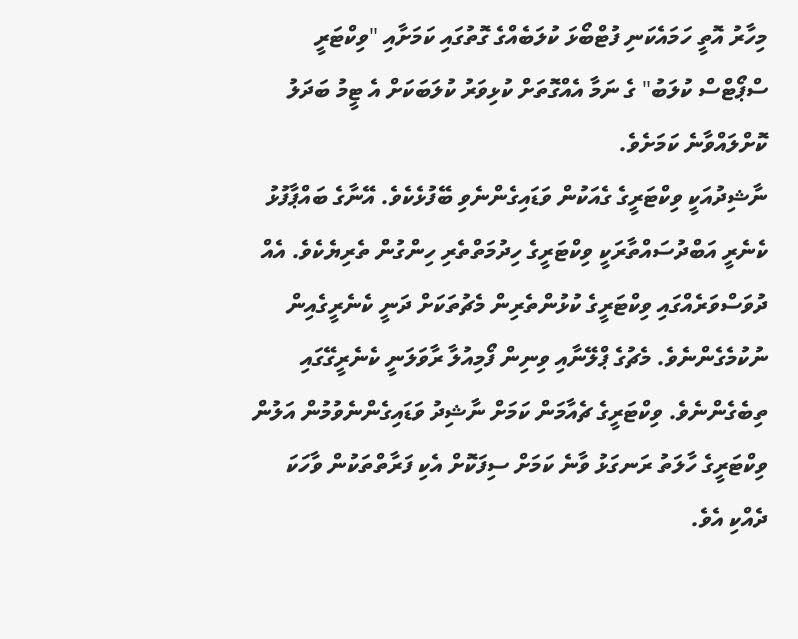މިހާރު އޮތީ ހަމައެކަނި ފުޓްބޯޅަ ކުލަބެއްގެ ގޮތުގައި ކަމަށާއި "ވިކްޓަރީ ސްޕޯޓްސް ކުލަބު" ގެ ނަމާ އެއްގޮތަށް ކުޅިވަރު ކުލަބަކަށް އެ ޓީމު ބަދަލު ކޮށްލައްވާނެ ކަމަށެވެ.
ނާޝިދުއަކީ ވިކްޓަރީގެ ގެއަކުން ވަޑައިގެންނެވި ބޭފުޅެކެވެ. އޭނާގެ ބައްޕާފުޅު ކެނެރީ އަބްދުސައްތާރަކީ ވިކްޓަރީގެ ހިދުމަތްތެރި ހިންގުން ތެރިޔެކެވެ. އެއް ދުވަސްވަރެއްގައި ވިކްޓަރީގެ ކުޅުންތެރިން މެޗުތަކަށް ދަނީ ކެނެރީގެއިން ނުކުމެގެންނެވެ. މެޗުގެ ޕްލޭނާއި ވިނިން ފޯމިއުލާ ރާވަލަނީ ކެނެރީގޭގައި ތިބެގެންނެވެ. ވިކްޓަރީގެ ޗެއާމަން ކަމަށް ނާޝިދު ވަޑައިގެންނެވުމުން އަލުން ވިކްޓަރީގެ ހާލަތު ރަނގަޅު ވާނެ ކަމަށް ސިފަކޮށް އެކި ފަރާތްތަކުން ވާހަކަ ދެއްކި އެވެ.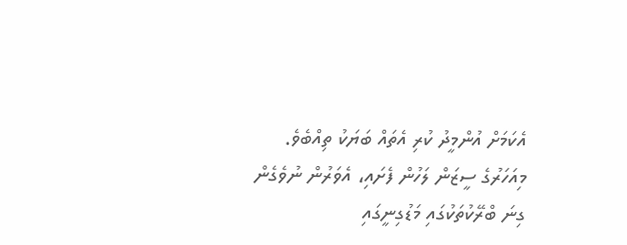އެކަމަށް އުންމީދު ކުރި އެތައް ބަޔަކު ތިއްބެވެ.
މިއަހަރުގެ ސީޒަން ލަހުން ފެށައި، އެވަރުން ނުވެގެން ގިނަ ބްރޭކުތަކުގައި މަޑުގިނީގައި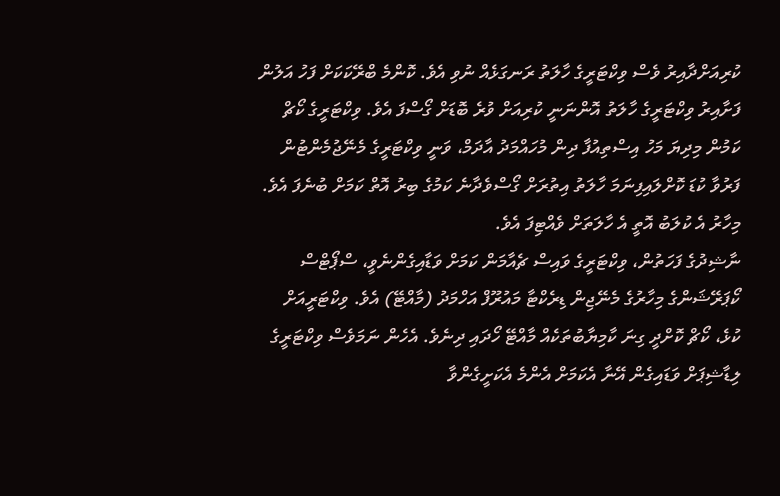ކުރިއަށްދާއިރު ވެސް ވިކްޓަރީގެ ހާލަތު ރަނގަޅެއް ނުވި އެވެ. ކޮންމެ ބްރޭކަކަށް ފަހު އަލުން ފަށާއިރު ވިކްޓަރީގެ ހާލަތު އޮންނަނީ ކުރިއަށް ވުރެ ބޮޑަށް ގޯސްފަ އެވެ. ވިކްޓަރީގެ ކޯޗް ކަމުން މިދިޔަ މަހު އިސްތިއުފާ ދިން މުހައްމަދު އާދަމް، ވަނީ ވިކްޓަރީގެ މެނޭޖުމެންޓުން ފަރުވާ ކުޑަ ކޮށްލައިފިނަމަ ހާލަތު އިތުރަށް ގޯސްވެދާނެ ކަމުގެ ބިރު އޮތް ކަމަށް ބުނެފަ އެވެ. މިހާރު އެ ކުލަބު އޮތީ އެ ހާލަތަށް ވެއްޓިފަ އެވެ.
ނާޝިދުގެ ފަހަތުން، ވިކްޓަރީގެ ވައިސް ޗެއާމަން ކަމަށް ވަޑާއިގެންނެވީ، ސްޕޯޓްސް ކޯޕަރޭޝަންގެ މިހާރުގެ މެނޭޖިން ޑިރެކްޓާ މައުރޫފް އަހްމަދު (މާއްޓޭ) އެވެ. ވިކްޓަރީއަށް ކުޅެ، ކޯޗް ކޮށްދީ ގިނަ ކާމިޔާބުތަކެއް މާއްޓޭ ހޯދައި ދިނެވެ. އެހެން ނަމަވެސް ވިކްޓަރީގެ ލިޑާޝިޕަށް ވަޑައިގެން އޭނާ އެކަމަށް އެންމެ އެކަށީގެންވާ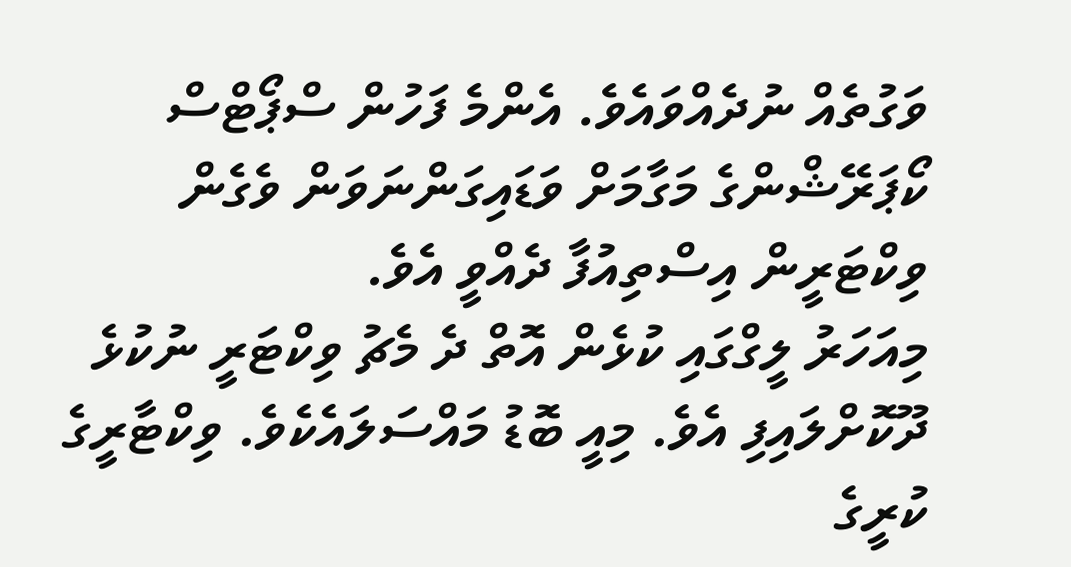ވަގުތެއް ނުދެއްވައެވެ. އެންމެ ފަހުން ސްޕޯޓްސް ކޯޕަރޭޝްންގެ މަގާމަށް ވަޑައިގަންނަވަން ވެގެން ވިކްޓަރީން އިސްތިއުފާ ދެއްވީ އެވެ.
މިއަހަރު ލީގްގައި ކުޅެން އޮތް ދެ މެޗު ވިކްޓަރީ ނުކުޅެ ދޫކޮށްލައިފި އެވެ. މިއީ ބޮޑު މައްސަލައެކެވެ. ވިކްޓާރީގެ ކުރީގެ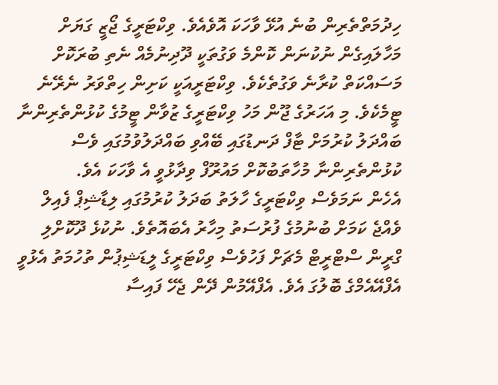ހިދުމަތްތެރިން ބުނެ އުޅޭ ވާހަކަ އޮވެއެވެ. ވިކްޓަރީގެ ޖޯޒީ ގަޔަށް މަހާލައިގެން ނުކުނަން ކޮންމެ ވަގުތަކީ ދޫދިނުމެއް ނެތި ބުރަކޮށް މަސައްކަތް ކުރާނެ ވަގުތެކެވެ. ވިކްޓަރީއަކީ ކަށިން ހިތްވަރު ނެރޭނެ ޓީމެކެވެ. މި އަހަރުގެ ޖޫން މަހު ވިކްޓަރީގެ ޒުވާން ޓީމުގެ ކުޅުންތެރިންނާ ބައްދަލު ކުރުމަށް ޓާފް ދަނޑުގައި ބޭއްވި ބައްދަލުވުމުގައި ވެސް ކުޅުންތެރިންނާ މުހާތަބުކޮށް މައުރޫފް ވިދާޅުވީ އެ ވާހަކަ އެވެ.
އެހެން ނަމަވެސް ވިކްޓަރީގެ ހާލަތު ބަދަލު ކުރުމުގައި ލިޑާޝިޕް ފެއިލް ވެއްޖެ ކަމަށް ބުނުމުގެ ފުރުސަތު މިހާރު އެބައޮތެވެ. ނުކުޅެ ދޫކޮށްލި ގްރީން ސްޓްރީޓް މެޗަށް ފަހުވެސް ވިކްޓަރީގެ ލީޑަޝިޕުން ތުހުމަތު އެޅުވީ އެފްއޭއެމްގެ ބޮލުގަ އެވެ. އެފްއޭމުން ދޭން ޖެހޭ ފައިސާ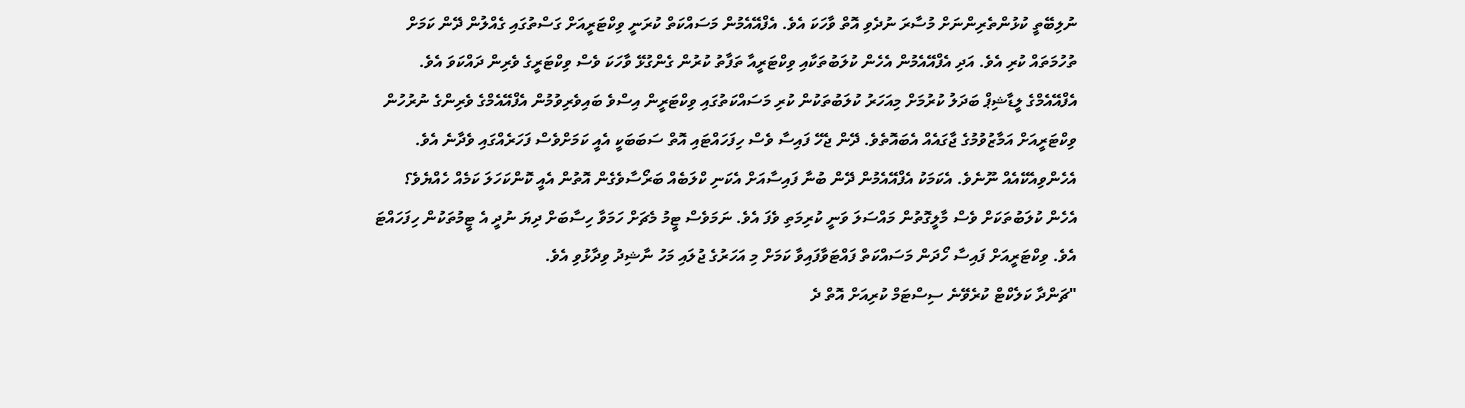ނުލިބޭތީ ކުޅުންތެރިންނަށް މުސާރަ ނުދެވި އޮތް ވާހަކަ އެވެ. އެފްއޭއެމުން މަސައްކަތް ކުރަނީ ވިކްޓަރީއަށް ގަސްތުގައި ގެއްލުން ދޭން ކަމަށް ތުހުމަތައް ކުރި އެވެ. އަދި އެފްއޭއެމުން އެހެން ކުލަބުތަކާއި ވިކްޓަރީއާ ތަފާތު ކުރުން ގެންގުޅޭ ވާހަކަ ވެސް ވިކްޓަރީގެ ވެރިން ދައްކަވަ އެވެ.
އެފްއޭއެމްގެ ލީޑާޝިޕް ބަދަލު ކުރުމަށް މިއަހަރު ކުލަބުތަކުން ކުރި މަސައްކަތުގައި ވިކްޓަރީން އިސްވެ ބައިވެރިވުމުން އެފްއޭއެމްގެ ވެރިންގެ ނުރުހުން ވިކްޓަރީއަށް އަމާޒުވުމުގެ ޖާގައެއް އެބައޮތެވެ. ދޭން ޖެހޭ ފައިސާ ވެސް ހިފަހައްޓައި އޮތް ސަބަބަކީ އެއީ ކަމަށްވެސް ފަހަރެއްގައި ވެދާނެ އެވެ. އެހެންވިއެކޭއެއް ނޫނެވެ. އެކަމަކު އެފްއޭއެމުން ދޭން ބުނާ ފައިސާއަށް އެކަނި ކްލަބެއް ބަރޯސާވެގެން އޮތުން އެއީ ކޮންކަހަލަ ކަމެއް ހެއްޔެވެ؟
އެހެން ކުލަބުތަކަށް ވެސް މާލީގޮތުން މައްސަލަ ވަނީ ކުރިމަތި ވެފަ އެވެ. ނަމަވެސް ޓީމު މެޗަށް ހަމަވާ ހިސާބަށް ދިޔަ ނުދީ އެ ޓީމުތަކުން ހިފަހައްޓަ އެވެ. ވިކްޓަރީއަށް ފައިސާ ހޯދަން މަސައްކަތް ފައްޓަވާފައިވާ ކަމަށް މި އަހަރުގެ ޖުލައި މަހު ނާޝިދު ވިދާޅުވި އެވެ.
"ޗަންދާ ކަލެކްޓް ކުރެވޭނެ ސިސްޓަމް ކުރިއަށް އޮތް ދެ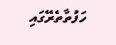ހަފުތާތެރޭގައި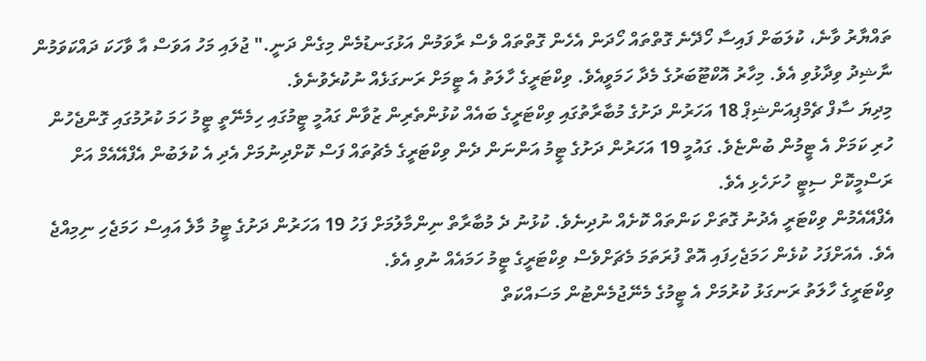ތައްޔާރު ވާނެ، ކުލަބަށް ފައިސާ ހޯދޭނެ ގޮތްތައް ހޯދަން އެހެން ގޮތްތައް ވެސް ރާވަމުން އަޅުގަނޑުމެން މިގެން ދަނީ." ޖުލައި މަހު އަވަސް އާ ވާހަކަ ދައްކަވަމުން ނާޝިދު ވިދާޅުވި އެވެ. މިހާރު އޮކްޓޫބަރުގެ މެދާ ހަމަވީއެވެ. ވިކްޓަރީގެ ހާލަތު އެ ޓީމަށް ރަނގަޅެއް ނުކުރެވުނެވެ.
މިދިޔަ ސާފް ޗެމްޕިއަންޝިޕް 18 އަހަރުން ދަށުގެ މުބާރާތުގައި ވިކްޓަރީގެ ބައެއް ކުޅުންތެރިން ޒުވާން ގައުމީ ޓީމުގައި ހިމެނޭތީ ޓީމު ހަމަ ކުރުމުގައި ގޮންޖެހުން ހުރި ކަމަށް އެ ޓީމުން ބުންޏެވެ. ގައުމީ 19 އަހަރުން ދަށުގެ ޓީމު އަންނަން ދެން ވިކްޓަރީގެ މެޗުތައް ފަސް ކޮށްދިނުމަށް އެދި އެ ކުލަބުން އެފްއޭއެމް އަށް ރަސްމީކޮށް ސިޓީ ހުށަހެޅި އެވެ.
އެފްއޭއެމުން ވިކްޓަރީ އެދުނު ގޮތަށް ކަންތައް ކޮށެއް ނުދިނެވެ. ކުޅުނު ދެ މުބާރާތް ނިންމާލުމަށް ފަހު 19 އަހަރުން ދަށުގެ ޓީމު މާލެ އައިސް ހަމަޖެހި ނިމިއްޖެ އެވެ. އެއަށްފަހު ކުޅެން ހަމަޖެހިފައި އޮތް ފުރަތަމަ މެޗަށްވެސް ވިކްޓަރީގެ ޓީމު ހަމައެއް ނުވި އެވެ.
ވިކްޓަރީގެ ހާލަތު ރަނގަޅު ކުރުމަށް އެ ޓީމުގެ މެނޭޖުމެންޓުން މަސައްކަތް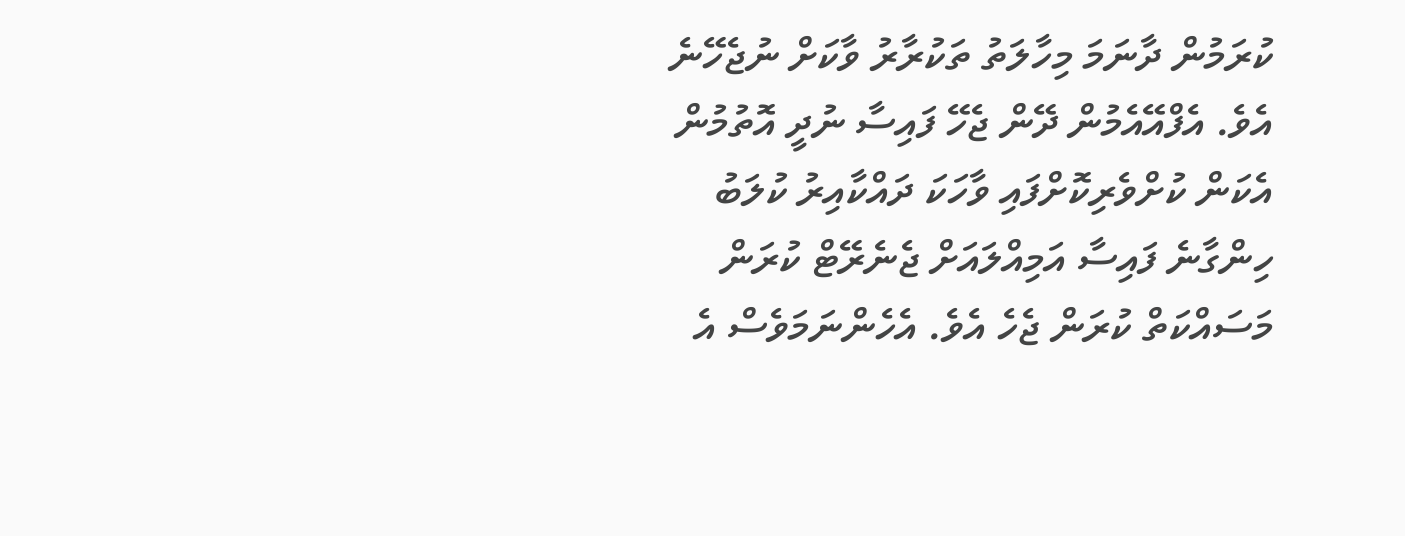ކުރަމުން ދާނަމަ މިހާލަތު ތަކުރާރު ވާކަށް ނުޖެހޭނެ އެވެ. އެފްއޭއެމުން ދޭން ޖެހޭ ފައިސާ ނުދީ އޮތުމުން އެކަން ކުށްވެރިކޮށްފައި ވާހަކަ ދައްކާއިރު ކުލަބު ހިންގާނެ ފައިސާ އަމިއްލައަށް ޖެނެރޭޓް ކުރަން މަސައްކަތް ކުރަން ޖެހެ އެވެ. އެހެންނަމަވެސް އެ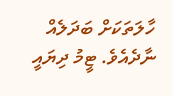ހާލަތަކަށް ބަދަލެއް ނާދެއެވެ. ޓީމު ދިޔައީ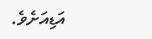އަޑިއަށެވެ.